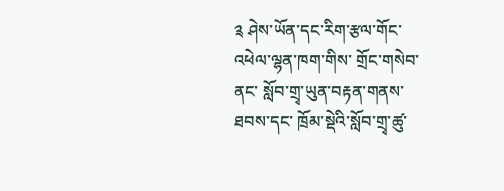༉ ཤེས་ཡོན་དང་རིག་རྩལ་གོང་འཕེལ་ལྷན་ཁག་གིས་ གྲོང་གསེབ་ནང་ སློབ་གྲྭ་ཡུན་བརྟན་གནས་ཐབས་དང་ ཁྲོམ་སྡེའི་སློབ་གྲྭ་ཚུ་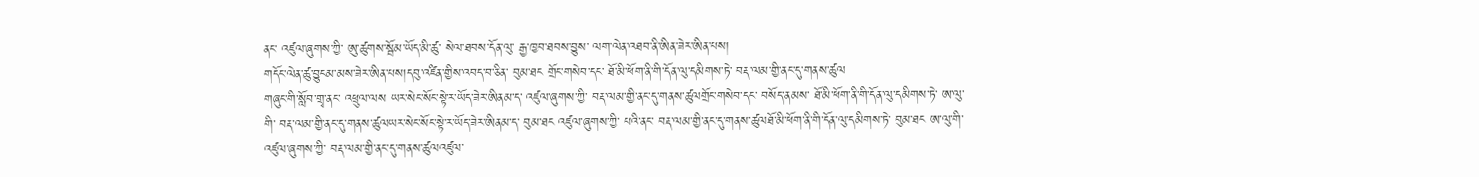ནང་ འཛུལ་ཞུགས་ཀྱི་ ཨུ་ཚུགས་སྦོམ་ཡོད་མི་ཚུ་ སེལ་ཐབས་དོན་ལུ་ རྒྱ་ཁྱབ་ཐབས་བྱུས་ ལག་ལེན་འཐབ་ནི་ཨིན་ཟེར་ཨིན་པས།
གདོང་ལེན་ཚུ་བྱུངམ་མས་ཟེར་ཨིན་པས།དབུ་འཛིན་གྱིས་འབད་བ་ཅིན་ བུམ་ཐང གྲོང་གསེབ་དང་ ཐོ་མི་ཕོག་ནི་གི་དོན་ལུ་དམིགས་ཏེ་ བརྡ་ལམ་གྱི་ནང་དུ་གནས་ཚུལ
གཞུང་གི་སློབ་གྲྭ་ནང་ འཕྲུལ་ལས ཡར་སེང་སོང་སྟེ་ར་ཡོད་ཟེར་ཨིནམ་ད་ འཛུལ་ཞུགས་ཀྱི་ བརྡ་ལམ་གྱི་ནང་དུ་གནས་ཚུལགྲོང་གསེབ་དང་ བསོད་ནམས་ ཐོ་མི་ཕོག་ནི་གི་དོན་ལུ་དམིགས་ཏེ་ ཨ་ལུ་གི་ བརྡ་ལམ་གྱི་ནང་དུ་གནས་ཚུལཡར་སེང་སོང་སྟེ་ར་ཡོད་ཟེར་ཨིནམ་ད་ བུམ་ཐང འཛུལ་ཞུགས་ཀྱི་ པའི་ནང་ བརྡ་ལམ་གྱི་ནང་དུ་གནས་ཚུལཐོ་མི་ཕོག་ནི་གི་དོན་ལུ་དམིགས་ཏེ་ བུམ་ཐང ཨ་ལུ་གི་ འཛུལ་ཞུགས་ཀྱི་ བརྡ་ལམ་གྱི་ནང་དུ་གནས་ཚུལའཛུལ་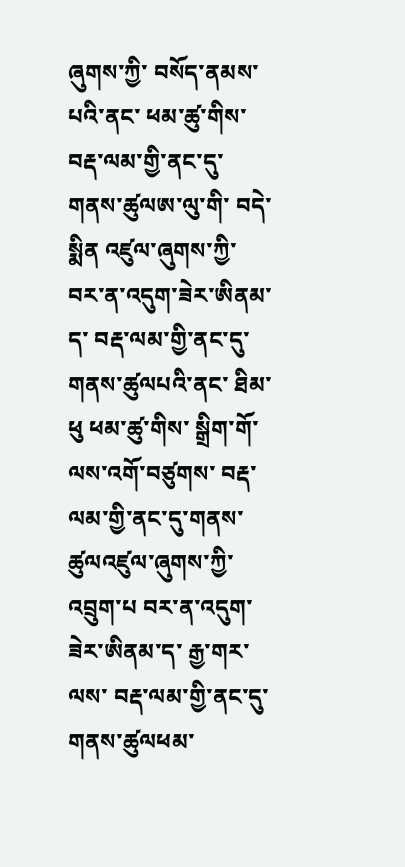ཞུགས་ཀྱི་ བསོད་ནམས་ པའི་ནང་ ཕམ་ཚུ་གིས་ བརྡ་ལམ་གྱི་ནང་དུ་གནས་ཚུལཨ་ལུ་གི་ བདེ་སྨིན འཛུལ་ཞུགས་ཀྱི་ བར་ན་འདུག་ཟེར་ཨིནམ་ད་ བརྡ་ལམ་གྱི་ནང་དུ་གནས་ཚུལཔའི་ནང་ ཐིམ་ཕུ ཕམ་ཚུ་གིས་ སྒྲིག་གོ་ལས་འགོ་བཙུགས་ བརྡ་ལམ་གྱི་ནང་དུ་གནས་ཚུལའཛུལ་ཞུགས་ཀྱི་ འབྲུག་པ བར་ན་འདུག་ཟེར་ཨིནམ་ད་ རྒྱ་གར་ལས་ བརྡ་ལམ་གྱི་ནང་དུ་གནས་ཚུལཕམ་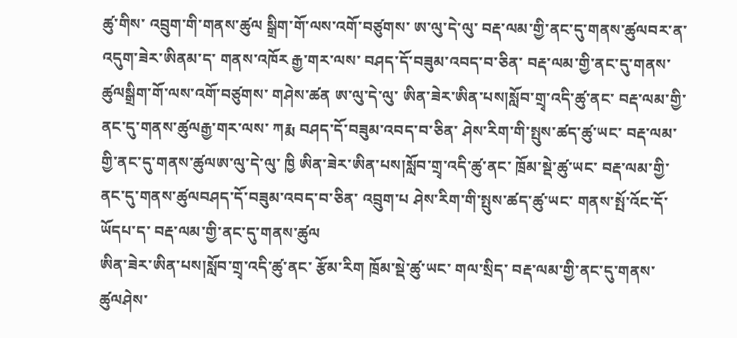ཚུ་གིས་ འབྲུག་གི་གནས་ཚུལ སྒྲིག་གོ་ལས་འགོ་བཙུགས་ ཨ་ལུ་དེ་ལུ་ བརྡ་ལམ་གྱི་ནང་དུ་གནས་ཚུལབར་ན་འདུག་ཟེར་ཨིནམ་ད་ གནས་འཁོར རྒྱ་གར་ལས་ བཤད་དོ་བཟུམ་འབད་བ་ཅིན་ བརྡ་ལམ་གྱི་ནང་དུ་གནས་ཚུལསྒྲིག་གོ་ལས་འགོ་བཙུགས་ གཤེས་ཚན ཨ་ལུ་དེ་ལུ་ ཨིན་ཟེར་ཨིན་པས།སློབ་གྲྭ་འདི་ཚུ་ནང་ བརྡ་ལམ་གྱི་ནང་དུ་གནས་ཚུལརྒྱ་གར་ལས་ ཀརྨ བཤད་དོ་བཟུམ་འབད་བ་ཅིན་ ཤེས་རིག་གི་སྤུས་ཚད་ཚུ་ཡང་ བརྡ་ལམ་གྱི་ནང་དུ་གནས་ཚུལཨ་ལུ་དེ་ལུ་ ཁྱི ཨིན་ཟེར་ཨིན་པས།སློབ་གྲྭ་འདི་ཚུ་ནང་ ཁྲོམ་སྡེ་ཚུ་ཡང་ བརྡ་ལམ་གྱི་ནང་དུ་གནས་ཚུལབཤད་དོ་བཟུམ་འབད་བ་ཅིན་ འབྲུག་པ ཤེས་རིག་གི་སྤུས་ཚད་ཚུ་ཡང་ གནས་སྤོ་འོང་དོ་ཡོདཔ་ད་ བརྡ་ལམ་གྱི་ནང་དུ་གནས་ཚུལ
ཨིན་ཟེར་ཨིན་པས།སློབ་གྲྭ་འདི་ཚུ་ནང་ རྩོམ་རིག ཁྲོམ་སྡེ་ཚུ་ཡང་ གལ་སྲིད་ བརྡ་ལམ་གྱི་ནང་དུ་གནས་ཚུལཤེས་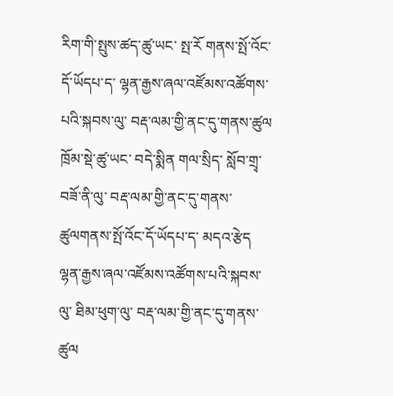རིག་གི་སྤུས་ཚད་ཚུ་ཡང་ སྤ་རོ གནས་སྤོ་འོང་དོ་ཡོདཔ་ད་ ལྷན་རྒྱས་ཞལ་འཛོམས་འཚོགས་པའི་སྐབས་ལུ་ བརྡ་ལམ་གྱི་ནང་དུ་གནས་ཚུལ
ཁྲོམ་སྡེ་ཚུ་ཡང་ བདེ་སྨིན གལ་སྲིད་ སློབ་གྲྭ་བཟོ་ནི་ལུ་ བརྡ་ལམ་གྱི་ནང་དུ་གནས་ཚུལགནས་སྤོ་འོང་དོ་ཡོདཔ་ད་ མདའ་རྩེད ལྷན་རྒྱས་ཞལ་འཛོམས་འཚོགས་པའི་སྐབས་ལུ་ ཐིམ་ཕུག་ལུ་ བརྡ་ལམ་གྱི་ནང་དུ་གནས་ཚུལ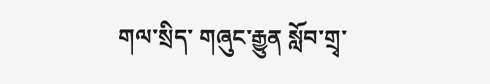གལ་སྲིད་ གཞུང་རྒྱུན སློབ་གྲྭ་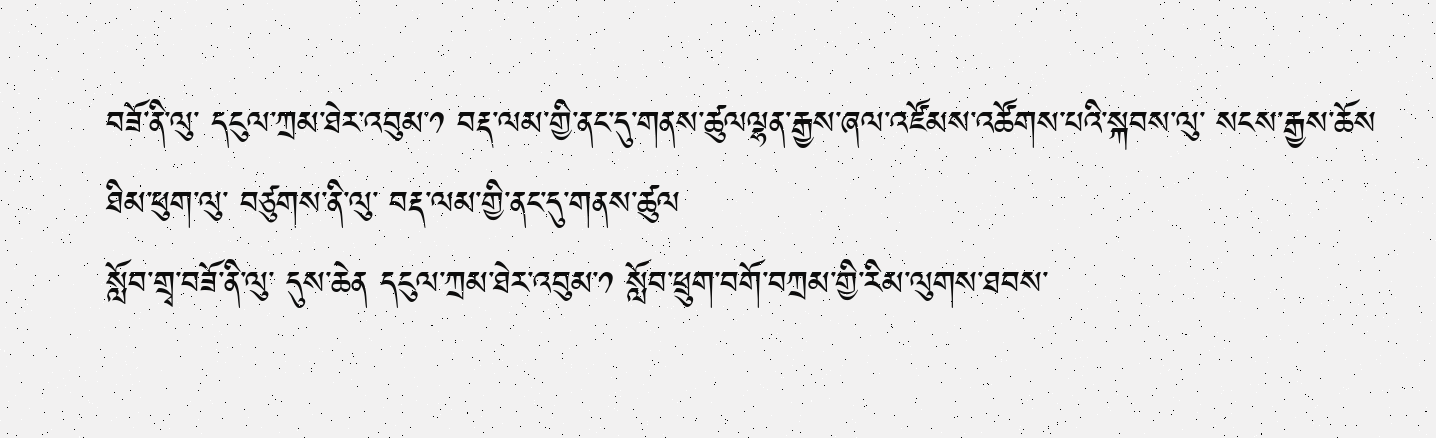བཟོ་ནི་ལུ་ དངུལ་ཀྲམ་ཐེར་འབུམ་༡ བརྡ་ལམ་གྱི་ནང་དུ་གནས་ཚུལལྷན་རྒྱས་ཞལ་འཛོམས་འཚོགས་པའི་སྐབས་ལུ་ སངས་རྒྱས་ཆོས ཐིམ་ཕུག་ལུ་ བཙུགས་ནི་ལུ་ བརྡ་ལམ་གྱི་ནང་དུ་གནས་ཚུལ
སློབ་གྲྭ་བཟོ་ནི་ལུ་ དུས་ཆེན དངུལ་ཀྲམ་ཐེར་འབུམ་༡ སློབ་ཕྲུག་བགོ་བཀྲམ་གྱི་རིམ་ལུགས་ཐབས་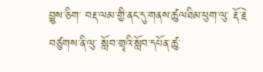བྱུས་ཅིག་ བརྡ་ལམ་གྱི་ནང་དུ་གནས་ཚུལཐིམ་ཕུག་ལུ་ རྡོ་རྗེ བཙུགས་ནི་ལུ་ སློབ་གྲྭའི་སློབ་དཔོན་ཚུ་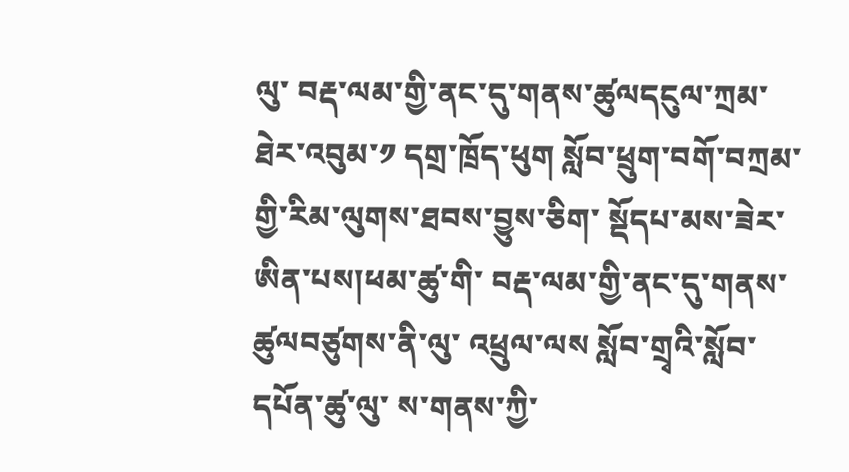ལུ་ བརྡ་ལམ་གྱི་ནང་དུ་གནས་ཚུལདངུལ་ཀྲམ་ཐེར་འབུམ་༡ དགྲ་ཁྲོད་ཕུག སློབ་ཕྲུག་བགོ་བཀྲམ་གྱི་རིམ་ལུགས་ཐབས་བྱུས་ཅིག་ སྡོདཔ་མས་ཟེར་ཨིན་པས།ཕམ་ཚུ་གི་ བརྡ་ལམ་གྱི་ནང་དུ་གནས་ཚུལབཙུགས་ནི་ལུ་ འཕྲུལ་ལས སློབ་གྲྭའི་སློབ་དཔོན་ཚུ་ལུ་ ས་གནས་ཀྱི་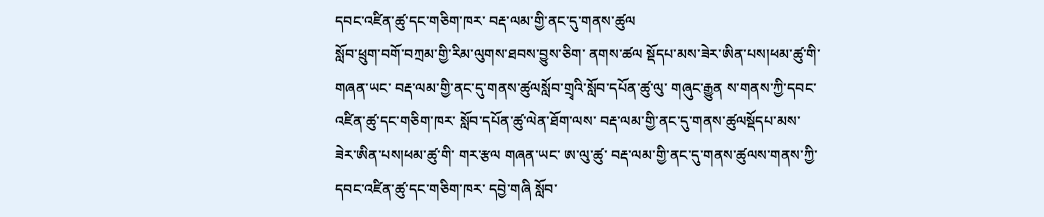དབང་འཛིན་ཚུ་དང་གཅིག་ཁར་ བརྡ་ལམ་གྱི་ནང་དུ་གནས་ཚུལ
སློབ་ཕྲུག་བགོ་བཀྲམ་གྱི་རིམ་ལུགས་ཐབས་བྱུས་ཅིག་ ནགས་ཚལ སྡོདཔ་མས་ཟེར་ཨིན་པས།ཕམ་ཚུ་གི་ གཞན་ཡང་ བརྡ་ལམ་གྱི་ནང་དུ་གནས་ཚུལསློབ་གྲྭའི་སློབ་དཔོན་ཚུ་ལུ་ གཞུང་རྒྱུན ས་གནས་ཀྱི་དབང་འཛིན་ཚུ་དང་གཅིག་ཁར་ སློབ་དཔོན་ཚུ་ལེན་ཐོག་ལས་ བརྡ་ལམ་གྱི་ནང་དུ་གནས་ཚུལསྡོདཔ་མས་ཟེར་ཨིན་པས།ཕམ་ཚུ་གི་ གར་རྩལ གཞན་ཡང་ ཨ་ལུ་ཚུ་ བརྡ་ལམ་གྱི་ནང་དུ་གནས་ཚུལས་གནས་ཀྱི་དབང་འཛིན་ཚུ་དང་གཅིག་ཁར་ དབྱེ་གཞི སློབ་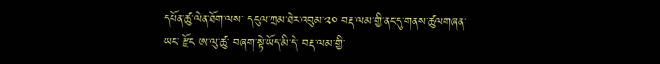དཔོན་ཚུ་ལེན་ཐོག་ལས་ དངུལ་ཀྲམ་ཐེར་འབུམ་༢༠ བརྡ་ལམ་གྱི་ནང་དུ་གནས་ཚུལགཞན་ཡང་ རྫོང ཨ་ལུ་ཚུ་ བཞག་སྟེ་ཡོད་མི་དེ་ བརྡ་ལམ་གྱི་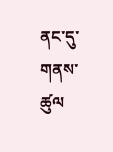ནང་དུ་གནས་ཚུལ